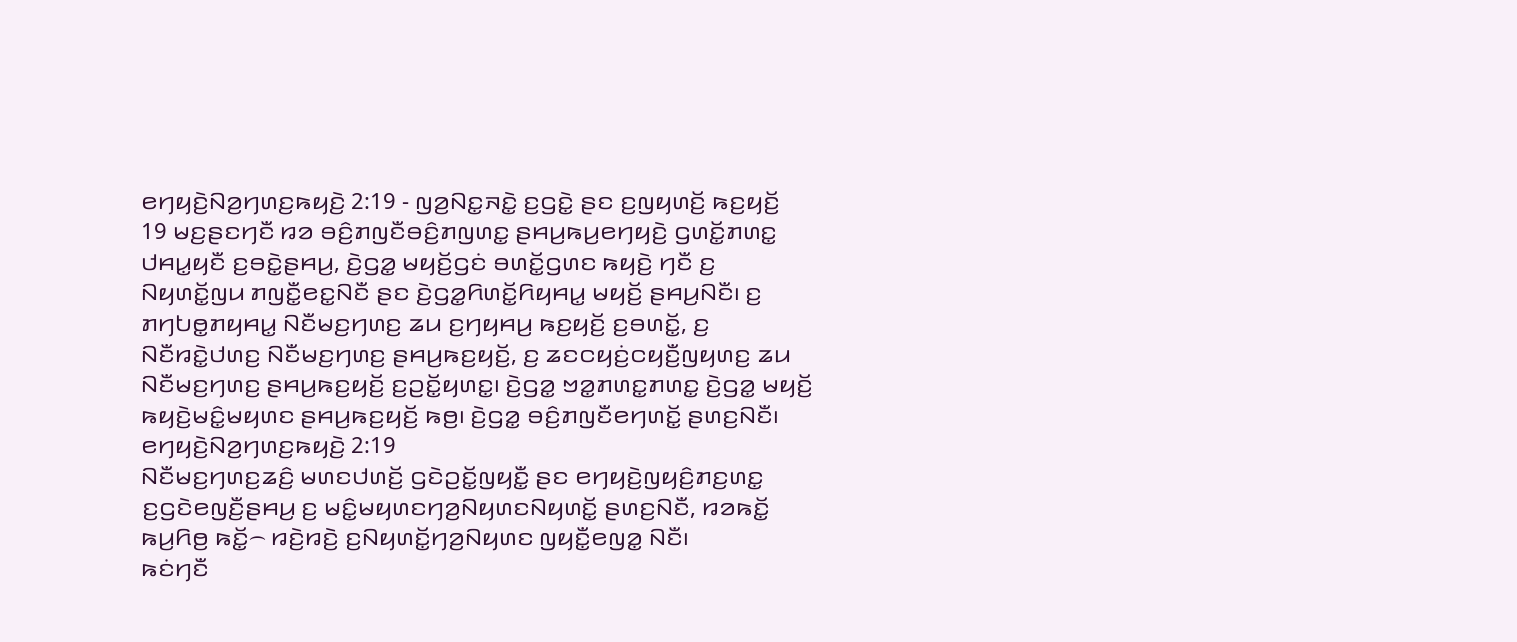ꤕꤚꤟꤢꤧ꤬ꤡꤤ꤬ꤚꤛꤢ꤬ꤒꤟꤢꤧ꤬ 2:19 - ꤜꤤ꤬ꤡꤢ꤭ꤏꤢꤧ꤭ ꤢ꤬ꤞꤢꤧ꤭ ꤔꤢ ꤢ꤬ꤜꤟꤛꤢꤩ꤬ ꤒꤢ꤬ꤟꤢꤩ꤬
19 ꤗꤢ꤬ꤔꤢꤚꤢꤪ ꤙꤤ ꤋꤢꤨ꤬ꤊꤜꤢꤪꤋꤢꤨ꤬ꤊꤜꤛꤢ꤭ ꤔꤌꤣ꤬ꤒꤣ꤬ꤕꤚꤟꤢꤧ꤬ ꤞꤛꤢꤩ꤭ꤊꤛꤢ꤭ ꤓꤌꤣ꤭ꤟꤢꤪ ꤢ꤬ꤋꤢꤧ꤭ꤔꤌꤣ꤬, ꤢꤧ꤬ꤞꤤ꤭ ꤗꤟꤢꤩ꤬ꤞꤢꤦ ꤋꤛꤢꤩ꤭ꤞꤛꤢ ꤒꤟꤢꤧ꤬ ꤚꤢꤪ ꤢ꤬ ꤡꤟꤛꤢꤩ꤭ꤜꤣ ꤊꤜꤢꤪ꤭ꤕꤢ꤭ꤡꤢꤪ ꤔꤢ ꤢꤧ꤬ꤞꤤ꤭ꤖꤛꤢꤩ꤭ꤖꤟꤌꤣ꤭ ꤗꤟꤢꤩ꤬ ꤔꤌꤣ꤬ꤡꤢꤪ꤯ ꤢ꤬ ꤊꤚꤝꤥ꤭ꤊꤟꤌꤣ꤭ ꤡꤢꤪꤗꤢ꤬ꤚꤛꤢ꤬ ꤘꤣ ꤢ꤬ꤚꤟꤌꤣ꤬ ꤒꤢ꤬ꤟꤢꤩ꤬ ꤢ꤬ꤋꤛꤢꤩ꤭, ꤢ꤬ ꤡꤢꤪꤙꤢꤧ꤭ꤓꤛꤢ꤬ ꤡꤢꤪꤗꤢ꤬ꤚꤛꤢ꤬ ꤔꤌꤣ꤬ꤒꤢ꤬ꤟꤢꤩ꤬, ꤢ꤬ ꤘꤢꤍꤟꤢꤦ꤬ꤍꤟꤢꤪ꤬ꤜꤟꤛꤢ꤬ ꤘꤣ ꤡꤢꤪꤗꤢ꤬ꤚꤛꤢ꤬ ꤔꤌꤣ꤬ꤒꤢ꤬ꤟꤢꤩ꤬ ꤢ꤬ꤑꤢꤩ꤭ꤟꤛꤢ꤭꤯ ꤢꤧ꤬ꤞꤤ꤭ ꤠꤤ꤭ꤊꤛꤢ꤭ꤊꤛꤢ꤭ ꤢꤧ꤬ꤞꤤ꤭ ꤗꤟꤢꤩ꤬ ꤒꤟꤢꤧ꤬ꤗꤢꤨ꤭ꤗꤟꤛꤢ ꤔꤌꤣ꤬ꤒꤢ꤬ꤟꤢꤩ꤬ ꤒꤥ꤬꤯ ꤢꤧ꤬ꤞꤤ꤭ ꤋꤢꤨ꤬ꤊꤜꤢꤪꤕꤚꤛꤢꤩ꤭ ꤔꤛꤢ꤬ꤡꤢꤪ꤯
ꤕꤚꤟꤢꤧ꤬ꤡꤤ꤬ꤚꤛꤢ꤬ꤒꤟꤢꤧ꤬ 2:19
ꤡꤢꤪꤗꤢ꤬ꤚꤛꤢ꤬ꤘꤢꤨ꤬ ꤗꤛꤢꤓꤛꤢꤩ꤬ ꤞꤢꤧꤑꤢꤩ꤭ꤜꤟꤢꤪ꤭ ꤔꤢ ꤕꤚꤟꤢꤧ꤬ꤜꤟꤢꤨ꤬ꤊꤢ꤬ꤛꤢ꤭ ꤢ꤬ꤞꤢꤧꤕꤜꤢꤪ꤬ꤔꤌꤣ꤬ ꤢ꤬ ꤗꤢꤨ꤭ꤗꤟꤛꤢꤚꤤ꤬ꤡꤟꤛꤢꤡꤟꤛꤢꤩ꤭ ꤔꤛꤢ꤬ꤡꤢꤪ, ꤙꤤꤒꤢꤩ꤭ ꤒꤣ꤬ꤖꤥ꤬ ꤒꤢꤩ꤭꤮ ꤙꤢꤧ꤬ꤙꤢꤧ꤬ ꤢ꤬ꤡꤟꤛꤢꤩ꤭ꤚꤤ꤬ꤡꤟꤛꤢ ꤜꤟꤢꤪ꤭ꤕꤜꤤ꤭ ꤡꤢꤪ꤯
ꤒꤢꤦꤚꤢꤪ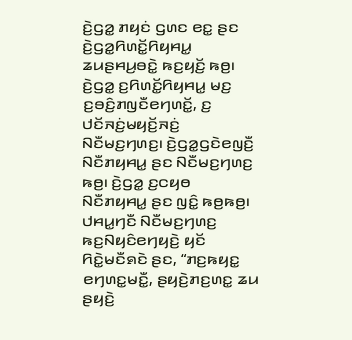ꤢꤧ꤬ꤞꤤ꤭ ꤊꤟꤢꤦ ꤞꤛꤢ ꤕꤢ꤭ ꤔꤢ ꤢꤧ꤬ꤞꤤ꤭ꤖꤛꤢꤩ꤭ꤖꤟꤌꤣ꤭ ꤘꤣꤔꤌꤣ꤬ꤋꤢꤧ꤭ ꤒꤢ꤬ꤟꤢꤩ꤬ ꤒꤥ꤬꤯ ꤢꤧ꤬ꤞꤤ꤭ ꤢ꤬ꤖꤛꤢꤩ꤭ꤖꤟꤌꤣ꤭ ꤗꤢ꤬ ꤢ꤬ꤋꤢꤨ꤬ꤊꤜꤢꤪꤕꤚꤛꤢꤩ꤭, ꤢ꤬ ꤓꤢꤩꤏꤢꤦ꤬ꤗꤟꤢꤩ꤬ꤏꤢꤦ꤬ ꤡꤢꤪꤗꤢ꤬ꤚꤛꤢ꤬꤯ ꤢꤧ꤬ꤞꤤ꤭ꤞꤢꤧꤕꤜꤢꤪ꤬ ꤡꤢꤪꤊꤟꤌꤣ꤭ ꤔꤢ ꤡꤢꤪꤗꤢ꤬ꤚꤛꤢ꤬ ꤒꤥ꤬꤯ ꤢꤧ꤬ꤞꤤ꤭ ꤢ꤬ꤍꤟꤥ ꤡꤢꤪꤊꤟꤌꤣ꤭ ꤔꤢ ꤜꤢꤨ꤭ ꤒꤥ꤬ꤒꤥ꤬꤯
ꤓꤌꤣ꤭ꤚꤢꤪ ꤡꤢꤪꤗꤢ꤬ꤚꤛꤢ꤬ ꤒꤢ꤬ꤡꤟꤢꤨꤕꤚꤟꤢꤧ꤬ ꤟꤢꤩ ꤖꤢꤧ꤭ꤗꤢꤪꤎꤢꤧ ꤔꤢ, “ꤊꤢ꤬ꤒꤟꤢ꤭ ꤕꤚꤛꤢ꤭ꤗꤢꤪ꤭, ꤔꤟꤢꤧ꤬ꤊꤢ꤬ꤛꤢ꤭ ꤘꤣ ꤔꤟꤢꤧ꤬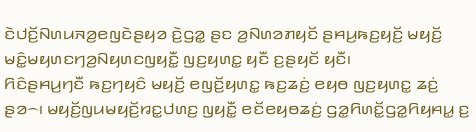ꤢꤧꤓꤢꤩ꤬ꤡꤛꤣꤏꤤ꤬ꤕꤜꤢꤧꤔꤟꤤ ꤢꤧ꤬ꤞꤤ꤭ ꤔꤢ ꤤ꤬ꤡꤛꤤꤊꤟꤢꤩ ꤔꤌꤣ꤬ꤒꤢ꤬ꤟꤢꤩ꤬ ꤗꤟꤢꤩ꤬ ꤗꤢꤨ꤭ꤗꤟꤛꤢꤚꤤ꤬ꤡꤟꤛꤢꤜꤟꤢꤪ꤭ ꤜꤢ꤬ꤟꤛꤢ꤭ ꤟꤢꤪ ꤢ꤬ꤔꤟꤢꤩ ꤟꤢꤪ꤯
ꤖꤢꤨꤔꤌꤣ꤬ꤚꤢꤪ ꤒꤢ꤬ꤚꤟꤢꤨ ꤗꤟꤢꤩ꤬ ꤕꤜꤢꤩ꤬ꤟꤛꤢ꤭ ꤒꤢ꤬ꤘꤢꤦ꤬ ꤕꤟꤥ ꤜꤢ꤬ꤟꤛꤢ꤭ ꤘꤢꤦ꤬ ꤔꤤ꤮꤯ ꤗꤟꤢꤩ꤬ꤜꤣꤗꤟꤢꤩ꤬ꤙꤢ꤭ꤓꤛꤢ꤬ ꤜꤟꤢꤪ꤭ ꤕꤢꤩꤕꤟꤥꤘꤢꤦ꤬ ꤞꤤ꤭ꤖꤛꤢꤩ꤭ꤞꤤ꤭ꤖꤟꤌꤣ꤭ ꤢ꤬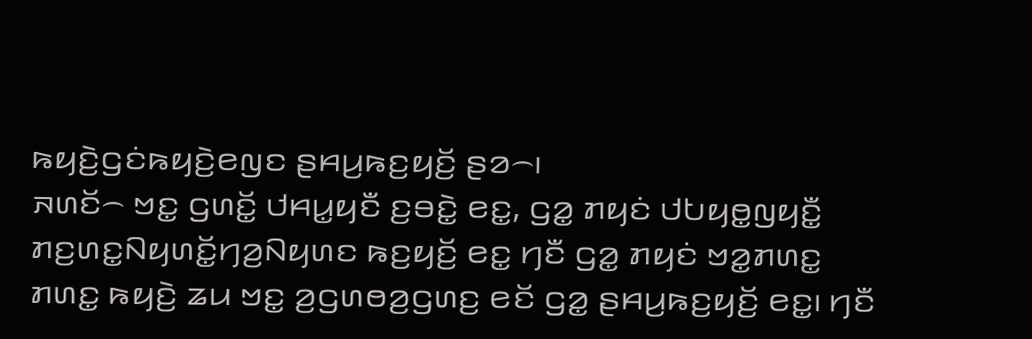ꤒꤟꤢꤧ꤬ꤞꤢꤦꤒꤟꤢꤧ꤬ꤕꤜꤢ ꤔꤌꤣ꤬ꤒꤢ꤬ꤟꤢꤩ꤬ ꤔꤤ꤮꤯
ꤏꤛꤢꤩ꤮ ꤠꤢ꤭ ꤞꤛꤢꤩ꤭ ꤓꤌꤣ꤭ꤟꤢꤪ ꤢ꤬ꤋꤢꤧ꤭ ꤕꤢ꤭, ꤞꤤ꤭ ꤊꤟꤢꤦ ꤓꤝꤟꤥ꤭ꤜꤟꤢꤪ꤭ ꤊꤢ꤬ꤛꤢ꤭ꤡꤟꤛꤢꤩ꤭ꤚꤤ꤬ꤡꤟꤛꤢ ꤒꤢ꤬ꤟꤢꤩ꤬ ꤕꤢ꤭ ꤚꤢꤪ ꤞꤤ꤭ ꤊꤟꤢꤦ ꤠꤤ꤭ꤊꤛꤢ꤭ ꤊꤛꤢ꤭ ꤒꤟꤢꤧ꤬ ꤘꤣ ꤠꤢ꤭ ꤤ꤬ꤞꤛꤥꤤ꤬ꤞꤛꤢ꤬ ꤕꤢꤩ ꤞꤤ꤭ ꤔꤌꤣ꤬ꤒꤢ꤬ꤟꤢꤩ꤬ ꤕꤢ꤭꤯ ꤚꤢꤪ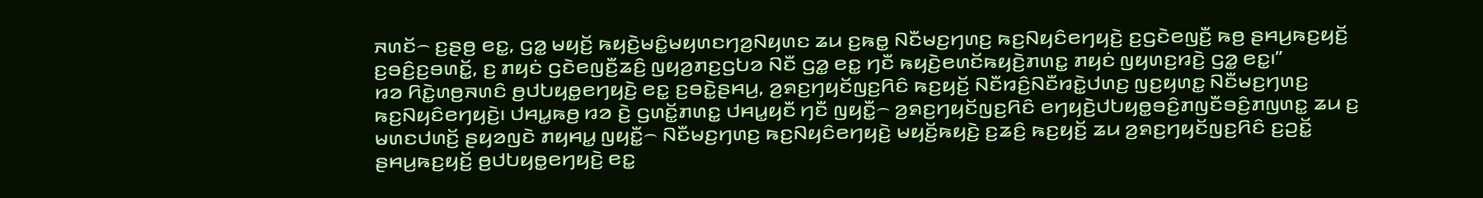ꤏꤛꤢꤩ꤮ ꤢ꤬ꤔꤥ꤬ ꤕꤢ꤭, ꤞꤤ꤭ ꤗꤟꤢꤩ꤬ ꤒꤟꤢꤧ꤬ꤗꤢꤨ꤭ꤗꤟꤛꤢꤚꤤ꤬ꤡꤟꤛꤢ ꤘꤣ ꤢ꤬ꤒꤥ꤭ ꤡꤢꤪꤗꤢ꤬ꤚꤛꤢ꤬ ꤒꤢ꤬ꤡꤟꤢꤨꤕꤚꤟꤢꤧ꤬ ꤢ꤬ꤞꤢꤧꤕꤜꤢꤪ꤬ ꤒꤥ꤬ ꤔꤌꤣ꤬ꤒꤢ꤬ꤟꤢꤩ꤬ ꤢ꤬ꤋꤢꤨ꤬ꤢ꤬ꤋꤛꤢꤩ꤭, ꤢ꤬ ꤊꤟꤢꤦ ꤞꤢꤧꤕꤜꤢꤪ꤬ꤘꤢꤨ꤬ ꤜꤟꤤ꤬ꤊꤢ꤬ꤞꤝꤤ ꤡꤢꤪ ꤞꤤ꤭ ꤕꤢ꤭ ꤚꤢꤪ ꤒꤟꤢꤧ꤬ꤕꤛꤢꤩꤒꤟꤢꤧ꤬ꤊꤛꤢ꤭ ꤊꤟꤢꤦ ꤜꤟꤛꤢ꤬ꤙꤢꤧ꤬ ꤞꤤ꤭ ꤕꤢ꤭꤯”
ꤙꤤ ꤖꤢꤧ꤭ꤛꤥ꤬ꤏꤛꤢꤨ ꤥ꤬ꤓꤝꤟꤥ꤭ꤕꤚꤟꤢꤧ꤬ ꤕꤢ꤭ ꤢ꤬ꤋꤢꤧ꤭ꤔꤌꤣ꤬, ꤤ꤬ꤎꤢ꤬ꤚꤟꤢꤩꤜꤢ꤬ꤖꤢꤨ ꤒꤢ꤬ꤟꤢꤩ꤬ ꤡꤢꤪꤙꤢꤨ꤬ꤡꤢꤪꤙꤢꤧ꤭ꤓꤛꤢ꤬ ꤜꤢ꤬ꤟꤛꤢ꤭ ꤡꤢꤪꤗꤢ꤬ꤚꤛꤢ꤬ ꤒꤢ꤬ꤡꤟꤢꤨꤕꤚꤟꤢꤧ꤬꤯ ꤓꤌꤣ꤭ꤒꤥ꤬ ꤙꤤ ꤢꤧ꤬ ꤞꤛꤢꤩ꤭ꤊꤛꤢ꤭ ꤓꤌꤣ꤭ꤟꤢꤪ ꤚꤢꤪ ꤜꤟꤢꤪ꤭꤮ ꤤ꤬ꤎꤢ꤬ꤚꤟꤢꤩꤜꤢ꤬ꤖꤢꤨ ꤕꤚꤟꤢꤧ꤬ꤓꤝꤟꤥ꤭ꤋꤢꤨ꤬ꤊꤜꤢꤪꤋꤢꤨ꤬ꤊꤜꤛꤢ꤭ ꤘꤣ ꤢ꤬ ꤗꤛꤢꤓꤛꤢꤩ꤬ ꤔꤟꤤꤜꤢꤧ ꤊꤟꤌꤣ꤭ ꤜꤟꤢꤪ꤭꤮ ꤡꤢꤪꤗꤢ꤬ꤚꤛꤢ꤬ ꤒꤢ꤬ꤡꤟꤢꤨꤕꤚꤟꤢꤧ꤬ ꤗꤟꤢꤩ꤬ꤒꤟꤢꤧ꤬ ꤢ꤬ꤘꤢꤨ꤬ ꤒꤢ꤬ꤟꤢꤩ꤬ ꤘꤣ ꤤ꤬ꤎꤢ꤬ꤚꤟꤢꤩꤜꤢ꤬ꤖꤢꤨ ꤢ꤬ꤑꤢꤩ꤭ ꤔꤌꤣ꤬ꤒꤢ꤬ꤟꤢꤩ꤬ ꤥ꤬ꤓꤝꤟꤥ꤭ꤕꤚꤟꤢꤧ꤬ ꤕꤢ꤭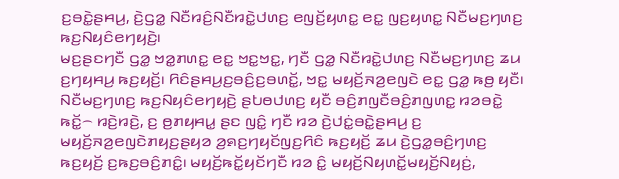ꤢ꤬ꤋꤢꤧ꤭ꤔꤌꤣ꤬, ꤢꤧ꤬ꤞꤤ꤭ ꤡꤢꤪꤙꤢꤨ꤬ꤡꤢꤪꤙꤢꤧ꤭ꤓꤛꤢ꤬ ꤕꤜꤢꤩ꤬ꤟꤛꤢ꤭ ꤕꤢ꤭ ꤜꤢ꤬ꤟꤛꤢ꤭ ꤡꤢꤪꤗꤢ꤬ꤚꤛꤢ꤬ ꤒꤢ꤬ꤡꤟꤢꤨꤕꤚꤟꤢꤧ꤬꤯
ꤗꤢ꤬ꤔꤢꤚꤢꤪ ꤞꤤ꤭ ꤠꤤ꤭ꤊꤛꤢ꤭ ꤕꤢ꤭ ꤠꤢ꤭ꤠꤢ꤭, ꤚꤢꤪ ꤞꤤ꤭ ꤡꤢꤪꤙꤢꤧ꤭ꤓꤛꤢ꤬ ꤡꤢꤪꤗꤢ꤬ꤚꤛꤢ꤬ ꤘꤣ ꤢ꤬ꤚꤟꤌꤣ꤬ ꤒꤢ꤬ꤟꤢꤩ꤬꤯ ꤖꤢꤨꤔꤌꤣ꤬ꤢ꤬ꤋꤢꤨ꤬ꤢ꤬ꤋꤛꤢꤩ꤭, ꤠꤢ꤭ ꤗꤟꤢꤩ꤬ꤏꤤ꤬ꤕꤜꤢꤧ ꤕꤢ꤭ ꤞꤤ꤭ ꤒꤥ꤬ ꤟꤢꤪ꤯
ꤡꤢꤪꤗꤢ꤬ꤚꤛꤢ꤬ ꤒꤢ꤬ꤡꤟꤢꤨꤕꤚꤟꤢꤧ꤬ ꤔꤝꤥꤓꤛꤢ꤬ ꤟꤢꤪ ꤋꤢꤨ꤬ꤊꤜꤢꤪꤋꤢꤨ꤬ꤊꤜꤛꤢ꤭ ꤙꤤꤋꤢꤧ꤭ ꤒꤢꤩ꤭꤮ ꤙꤢꤧ꤬ꤙꤢꤧ꤬, ꤢ꤬ ꤥ꤬ꤊꤟꤌꤣ꤭ ꤔꤢ ꤜꤢꤨ꤭ ꤚꤢꤪ ꤙꤤ ꤢꤧ꤬ꤓꤢꤦ꤭ꤋꤢꤧ꤭ꤔꤌꤣ꤬ ꤢ꤬ ꤗꤟꤢꤩ꤬ꤏꤤ꤬ꤕꤜꤢꤧꤊꤟꤢ꤬ꤔꤟꤤ ꤤ꤬ꤎꤢ꤬ꤚꤟꤢꤩꤜꤢ꤬ꤖꤢꤨ ꤒꤢ꤬ꤟꤢꤩ꤬ ꤘꤣ ꤢꤧ꤬ꤞꤤ꤭ꤋꤢꤨ꤬ꤚꤛꤢ꤬ ꤒꤢ꤬ꤟꤢꤩ꤬ ꤢ꤬ꤒꤢ꤬ꤋꤢꤨ꤬ꤊꤢꤨ꤭꤯ ꤗꤟꤢꤩ꤬ꤒꤢꤩ꤭ꤟꤢꤩꤚꤢꤪ ꤙꤤ ꤢꤨ꤭ ꤗꤟꤢꤩ꤬ꤡꤟꤛꤢꤩ꤭ꤗꤟꤢꤩ꤬ꤡꤟꤢꤦ꤬,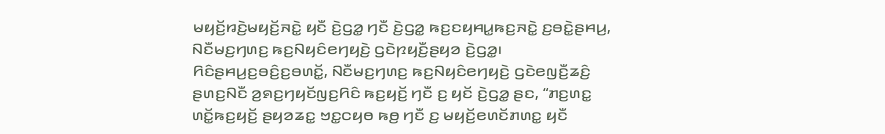ꤗꤟꤢꤩ꤬ꤙꤢꤧ꤬ꤗꤟꤢꤩ꤬ꤏꤢꤧ꤭ ꤟꤢꤪ ꤢꤧ꤬ꤞꤤ꤭ ꤚꤢꤪ ꤢꤧ꤬ꤞꤤ꤭ ꤒꤢ꤬ꤢꤟꤌꤣ꤭ꤒꤢ꤬ꤏꤢꤧ꤭ ꤢ꤬ꤋꤢꤧ꤭ꤔꤌꤣ꤬, ꤡꤢꤪꤗꤢ꤬ꤚꤛꤢ꤬ ꤒꤢ꤬ꤡꤟꤢꤨꤕꤚꤟꤢꤧ꤬ ꤞꤢꤧꤐꤟꤢꤪ꤬ꤔꤟꤤ ꤢꤧ꤬ꤞꤤ꤭꤯
ꤖꤢꤨꤔꤌꤣ꤬ꤢ꤬ꤋꤢꤨ꤬ꤢ꤬ꤋꤛꤢꤩ꤭, ꤡꤢꤪꤗꤢ꤬ꤚꤛꤢ꤬ ꤒꤢ꤬ꤡꤟꤢꤨꤕꤚꤟꤢꤧ꤬ ꤞꤢꤧꤕꤜꤢꤪ꤬ꤘꤢꤨ꤬ ꤔꤛꤢ꤬ꤡꤢꤪ ꤤ꤬ꤎꤢ꤬ꤚꤟꤢꤩꤜꤢ꤬ꤖꤢꤨ ꤒꤢ꤬ꤟꤢꤩ꤬ ꤚꤢꤪ ꤢ꤬ ꤟꤢꤩ ꤢꤧ꤬ꤞꤤ꤭ ꤔꤢ, “ꤊꤢ꤬ꤛꤢ꤭ ꤛꤢꤩ꤭ꤒꤢ꤬ꤟꤢꤩ꤬ ꤔꤟꤤꤘꤢ꤭ ꤠꤢ꤭ꤍꤟꤥ ꤒꤥ꤬ ꤚꤢꤪ ꤢ꤬ ꤗꤟꤢꤩ꤬ꤕꤛꤢꤩꤊꤛꤢ꤭ ꤟꤢꤪ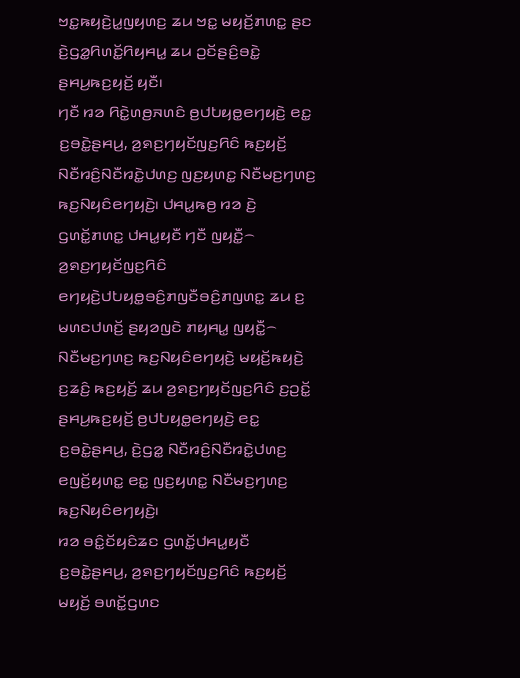ꤠꤢ꤭ꤒꤟꤢꤧ꤬ꤣ꤭ꤜꤟꤛꤢ꤬ ꤘꤣ ꤠꤢ꤭ ꤗꤟꤢꤩ꤬ꤊꤛꤢ꤭ ꤔꤢ ꤢꤧ꤬ꤞꤤ꤭ꤖꤛꤢꤩ꤭ꤖꤟꤌꤣ꤭ ꤘꤣ ꤑꤢꤩꤔꤢꤨ꤬ꤋꤢꤧ꤭ ꤔꤌꤣ꤬ꤒꤢ꤬ꤟꤢꤩ꤬ ꤟꤢꤪ꤯
ꤚꤢꤪ ꤙꤤ ꤖꤢꤧ꤭ꤛꤥ꤬ꤏꤛꤢꤨ ꤥ꤬ꤓꤝꤟꤥ꤭ꤕꤚꤟꤢꤧ꤬ ꤕꤢ꤭ ꤢ꤬ꤋꤢꤧ꤭ꤔꤌꤣ꤬, ꤤ꤬ꤎꤢ꤬ꤚꤟꤢꤩꤜꤢ꤬ꤖꤢꤨ ꤒꤢ꤬ꤟꤢꤩ꤬ ꤡꤢꤪꤙꤢꤨ꤬ꤡꤢꤪꤙꤢꤧ꤭ꤓꤛꤢ꤬ ꤜꤢ꤬ꤟꤛꤢ꤭ ꤡꤢꤪꤗꤢ꤬ꤚꤛꤢ꤬ ꤒꤢ꤬ꤡꤟꤢꤨꤕꤚꤟꤢꤧ꤬꤯ ꤓꤌꤣ꤭ꤒꤥ꤬ ꤙꤤ ꤢꤧ꤬ ꤞꤛꤢꤩ꤭ꤊꤛꤢ꤭ ꤓꤌꤣ꤭ꤟꤢꤪ ꤚꤢꤪ ꤜꤟꤢꤪ꤭꤮ ꤤ꤬ꤎꤢ꤬ꤚꤟꤢꤩꤜꤢ꤬ꤖꤢꤨ ꤕꤚꤟꤢꤧ꤬ꤓꤝꤟꤥ꤭ꤋꤢꤨ꤬ꤊꤜꤢꤪꤋꤢꤨ꤬ꤊꤜꤛꤢ꤭ ꤘꤣ ꤢ꤬ ꤗꤛꤢꤓꤛꤢꤩ꤬ ꤔꤟꤤꤜꤢꤧ ꤊꤟꤌꤣ꤭ ꤜꤟꤢꤪ꤭꤮ ꤡꤢꤪꤗꤢ꤬ꤚꤛꤢ꤬ ꤒꤢ꤬ꤡꤟꤢꤨꤕꤚꤟꤢꤧ꤬ ꤗꤟꤢꤩ꤬ꤒꤟꤢꤧ꤬ ꤢ꤬ꤘꤢꤨ꤬ ꤒꤢ꤬ꤟꤢꤩ꤬ ꤘꤣ ꤤ꤬ꤎꤢ꤬ꤚꤟꤢꤩꤜꤢ꤬ꤖꤢꤨ ꤢ꤬ꤑꤢꤩ꤭ ꤔꤌꤣ꤬ꤒꤢ꤬ꤟꤢꤩ꤬ ꤥ꤬ꤓꤝꤟꤥ꤭ꤕꤚꤟꤢꤧ꤬ ꤕꤢ꤭ ꤢ꤬ꤋꤢꤧ꤭ꤔꤌꤣ꤬, ꤢꤧ꤬ꤞꤤ꤭ ꤡꤢꤪꤙꤢꤨ꤬ꤡꤢꤪꤙꤢꤧ꤭ꤓꤛꤢ꤬ ꤕꤜꤢꤩ꤬ꤟꤛꤢ꤭ ꤕꤢ꤭ ꤜꤢ꤬ꤟꤛꤢ꤭ ꤡꤢꤪꤗꤢ꤬ꤚꤛꤢ꤬ ꤒꤢ꤬ꤡꤟꤢꤨꤕꤚꤟꤢꤧ꤬꤯
ꤙꤤ ꤋꤢꤨ꤭ꤢꤩꤟꤢꤨꤘꤢ ꤞꤛꤢꤩ꤭ꤓꤌꤣ꤭ꤟꤢꤪ ꤢ꤬ꤋꤢꤧ꤭ꤔꤌꤣ꤬, ꤤ꤬ꤎꤢ꤬ꤚꤟꤢꤩꤜꤢ꤬ꤖꤢꤨ ꤒꤢ꤬ꤟꤢꤩ꤬ ꤗꤟꤢꤩ꤬ ꤋꤛꤢꤩ꤭ꤞꤛꤢ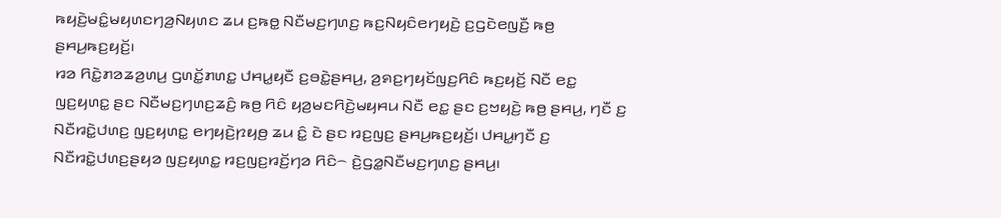ꤒꤟꤢꤧ꤬ꤗꤢꤨ꤭ꤗꤟꤛꤢꤚꤤ꤬ꤡꤟꤛꤢ ꤘꤣ ꤢ꤬ꤒꤥ꤭ ꤡꤢꤪꤗꤢ꤬ꤚꤛꤢ꤬ ꤒꤢ꤬ꤡꤟꤢꤨꤕꤚꤟꤢꤧ꤬ ꤢ꤬ꤞꤢꤧꤕꤜꤢꤪ꤬ ꤒꤥ꤬ ꤔꤌꤣ꤬ꤒꤢ꤬ꤟꤢꤩ꤬꤯
ꤙꤤ ꤖꤢꤧ꤭ꤊꤤꤘꤤ꤬ꤛꤣ꤬ ꤞꤛꤢꤩ꤭ꤊꤛꤢ꤭ ꤓꤌꤣ꤭ꤟꤢꤪ ꤢ꤬ꤋꤢꤧ꤭ꤔꤌꤣ꤬, ꤤ꤬ꤎꤢ꤬ꤚꤟꤢꤩꤜꤢ꤬ꤖꤢꤨ ꤒꤢ꤬ꤟꤢꤩ꤬ ꤡꤢꤪ ꤕꤢ꤭ ꤜꤢ꤬ꤟꤛꤢ꤭ ꤔꤢ ꤡꤢꤪꤗꤢ꤬ꤚꤛꤢ꤬ꤘꤢꤨ꤬ ꤒꤥ꤬ ꤖꤢꤨ ꤟꤤ꤬ꤗꤢꤖꤢꤧ꤬ꤗꤟꤌꤣ ꤡꤢꤪ ꤕꤢ꤭ ꤔꤢ ꤢ꤬ꤠꤟꤢꤧ꤬ ꤒꤥ꤬ ꤔꤌꤣ꤬, ꤚꤢꤪ ꤢ꤬ ꤡꤢꤪꤙꤢꤧ꤭ꤓꤛꤢ꤬ ꤜꤢ꤬ꤟꤛꤢ꤭ ꤕꤚꤟꤢꤧ꤬ꤐꤟꤥ꤬ ꤘꤣ ꤢꤨ꤭ ꤢꤧ ꤔꤢ ꤙꤢ꤬ꤜꤢ꤬ ꤔꤌꤣ꤬ꤒꤢ꤬ꤟꤢꤩ꤬꤯ ꤓꤌꤣ꤭ꤚꤢꤪ ꤢ꤬ ꤡꤢꤪꤙꤢꤧ꤭ꤓꤛꤢ꤬ꤔꤟꤤ ꤜꤢ꤬ꤟꤛꤢ꤭ ꤙꤢ꤬ꤜꤢ꤬ꤙꤢꤩ꤬ꤚꤤ ꤖꤢꤨ꤮ ꤢꤧ꤬ꤞꤤ꤭ꤡꤢꤪꤗꤢ꤬ꤚꤛꤢ꤬ ꤔꤌꤣ꤬꤯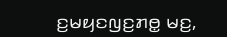ꤢ꤬ꤗꤟꤢꤜꤢ꤬ꤊꤥ꤭ ꤗꤢ꤬,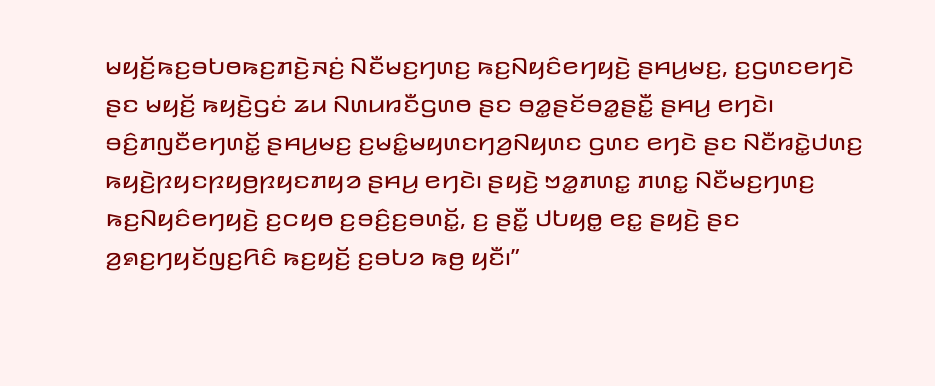ꤗꤟꤢꤩ꤬ꤒꤢ꤬ꤋꤝꤥꤒꤢ꤬ꤊꤢꤧ꤬ꤏꤢꤦ꤬ ꤡꤢꤪꤗꤢ꤬ꤚꤛꤢ꤬ ꤒꤢ꤬ꤡꤟꤢꤨꤕꤚꤟꤢꤧ꤬ ꤔꤌꤣ꤬ꤗꤢ꤬, ꤢ꤬ꤞꤛꤢꤕꤚꤢꤧ ꤔꤢ ꤗꤟꤢꤩ꤬ ꤒꤟꤢꤧ꤬ꤞꤢꤦ ꤘꤣ ꤡꤛꤣꤙꤢꤪꤞꤛꤥ ꤔꤢ ꤋꤤ꤭ꤔꤢꤩꤋꤤ꤭ꤔꤢꤪ꤭ ꤔꤌꤣ꤬ ꤕꤚꤢꤧ꤯ ꤋꤢꤨ꤬ꤊꤜꤢꤪꤕꤚꤛꤢꤩ꤭ ꤔꤌꤣ꤬ꤗꤢ꤬ ꤢ꤬ꤗꤢꤨ꤭ꤗꤟꤛꤢꤚꤤ꤬ꤡꤟꤛꤢ ꤞꤛꤢ ꤕꤚꤢꤧ ꤔꤢ ꤡꤢꤪꤙꤢꤧ꤭ꤓꤛꤢ꤬ ꤒꤟꤢꤧ꤬ꤐꤟꤢꤐꤟꤥ꤬ꤐꤟꤢꤊꤟꤤ ꤔꤌꤣ꤬ ꤕꤚꤢꤧ꤯ ꤔꤟꤢꤧ꤬ ꤠꤤ꤭ꤊꤛꤢ꤭ ꤊꤛꤢ꤭ ꤡꤢꤪꤗꤢ꤬ꤚꤛꤢ꤬ ꤒꤢ꤬ꤡꤟꤢꤨꤕꤚꤟꤢꤧ꤬ ꤢ꤬ꤍꤟꤥ ꤢ꤬ꤋꤢꤨ꤬ꤢ꤬ꤋꤛꤢꤩ꤭, ꤢ꤬ ꤔꤢꤪ꤭ ꤓꤝꤟꤥ꤭ ꤕꤢ꤭ ꤔꤟꤢꤧ꤬ ꤔꤢ ꤤ꤬ꤎꤢ꤬ꤚꤟꤢꤩꤜꤢ꤬ꤖꤢꤨ ꤒꤢ꤬ꤟꤢꤩ꤬ ꤢ꤬ꤋꤝꤤ ꤒꤥ꤬ ꤟꤢꤪ꤯”